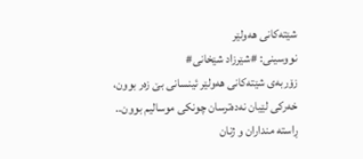شێتەکانی هەولێر
نووسینى: #شێرزاد شێخانى#
زۆربەی شێتەکانی هەولێر ئینسانی بێ زەر بوون، خەرکی لێیان نەدەترسان چونکی موسالیم بوون.. ڕاستە منداران و ژنان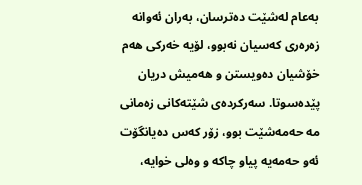بەعام لەشێت دەترسان، بەران ئەوانە زەرەری کەسیان نەبوو، لۆیە خەرکی هەم خۆشیان دەویستن و هەمیش دریان پێدەسوتا. سەرکردەی شێتەکانی زەمانی مە حەمەشێت بوو، زۆر کەس دەیانگۆت ئەو حەمەیە پیاو چاکە و وەلی خوایە،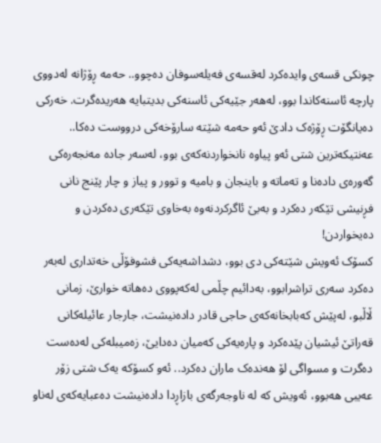چونکی قسەی وایدەکرد لەقسەی فەیلەسوفان دەچوو.. حەمە ڕۆژانە لەدووی پارچە ئاسنەکاندا بوو، لەهەر جێیەکی ئاسنەکی بدیتبایە هەریدەگرت. خەرکی دەیانگۆت ڕۆژەک دادێ ئەو حەمە شێتە سارۆخەکی درووست دەکا.. عەنتیکەترین شتی ئەو پیاوە نانخواردنەکەی بوو، لەسەر جادە مەنجەرەکی گەورەی دادەنا و تەماتە و باینجان و بامیە و توور و پیاز و چار پێنج نانی فڕنیشی تێکەر دەکرد و بەبێ ئاگرکردنەوە بەخاوی تێکەری دەکردن و دەیخواردن!
کسۆک ئەویش شێتەکی دی بوو، دشداشەیەکی فشوفۆڵی خەتداری لەبەر دەکرد سەری تراشرابوو، بەدائیم چڵمی لەکەپووی دەهاتە خوارێ، زمانی ڵاڵبو، لەپێش کەبابخانەکەی حاجی قادر دادەنیشت، جارجار عائیلەکانی قەراتێ ئیشیان پێدەکرد و پارەیەکی کەمیان دەدایێ، زەمیبلەکی لەدەست دەگرت و مسواگی لۆ هەندەک ماران دەکرد.. ئەو کسۆکە یەک شتی زۆر عەیبی هەبوو، ئەویش کە لە ناوجەرگەی بازاڕدا دادەنیشت دەعبایەکەی لەناو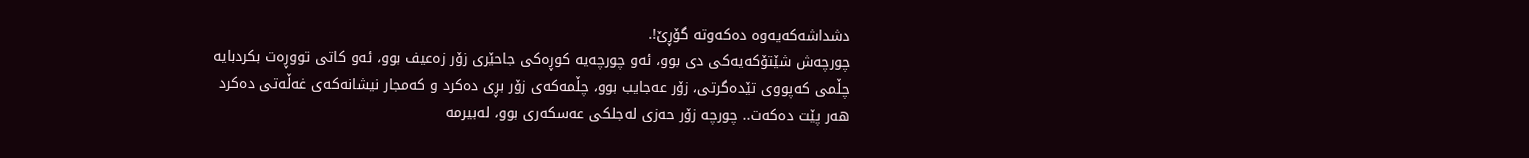دشداشەکەیەوە دەکەوتە گۆڕێ!.
چورچەش شێتۆکەیەکی دی بوو، ئەو چورچەیە کوڕەکی جاحێری زۆر زەعیف بوو، ئەو کاتی تووڕەت بکردبایە چڵمی کەپووی تێدەگرتی، زۆر عەجایب بوو، چڵمەکەی زۆر بڕی دەکرد و کەمجار نیشانەکەی غەڵەتی دەکرد هەر پێت دەکەت.. چورچە زۆر حەزی لەجلکی عەسکەری بوو، لەبیرمە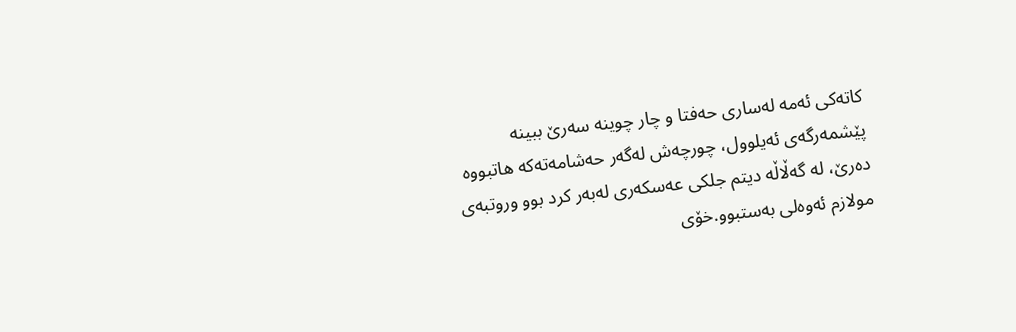کاتەکی ئەمە لەساری حەفتا و چار چوینە سەرێ ببینە پێشمەرگەی ئەیلوول، چورچەش لەگەر حەشامەتەکە هاتبووە دەرێ، لە گەڵاڵە دیتم جلکی عەسکەری لەبەر کرد بوو وروتبەی مولازم ئەوەلی بەستبوو.خۆی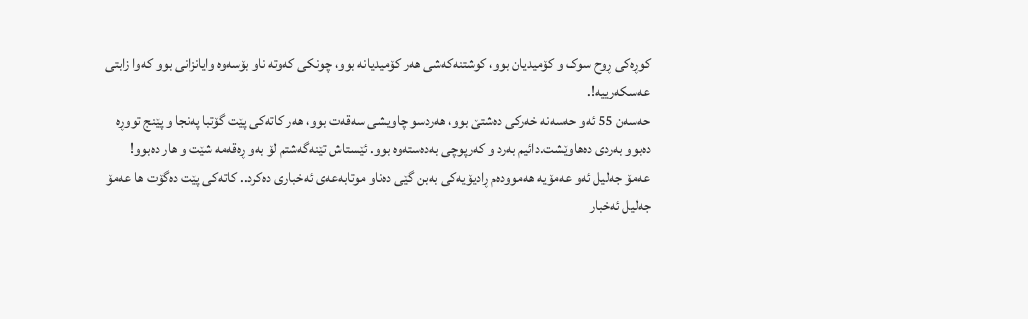کوڕەکی ڕوح سوک و کۆمیدیان بوو، کوشتنەکەشی هەر کۆمیدیانە بوو، چونکی کەوتە ناو بۆسەوە وایانزانی بوو کەوا زابتی عەسکەرییە!.
حەسەن 55 ئەو حەسەنە خەرکی دەشتێ بوو، هەردسو چاویشی سەقەت بوو، هەر کاتەکی پێت گۆتبا پەنجا و پێنج تووڕە دەبوو بەردی دەهاوێشت.دائیم بەرد و کەرپوچی بەدەستەوە بوو. ئێستاش تێنەگەشتم لۆ بەو ڕەقەمە شێت و هار دەبوو!
عەمۆ جەلیل ئەو عەمۆیە هەموودەم ڕادیۆیەکی بەبن گێی دەناو موتابەعەی ئەخباری دەکرد.. کاتەکی پێت دەگۆت ها عەمۆ جەلیل ئەخبار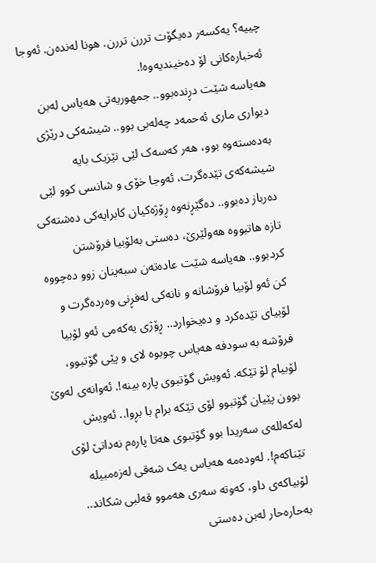چییە؟ یەکسەر دەیگۆت تررن تررن. هونا لەندەن. ئەوجا ئەخبارەکانی لۆ دەخیندیەوە!.
هەیاسە شێت دڕندەبوو.. جمهوریەتی هەیاس لەبن دیواری ماری ئەحمەد چەلەبی بوو.. شیشەکی درێژی بەدەستەوە بوو، هەر کەسەک لێی نێزیک بایە شیشەکەی تێدەگرت، ئەوجا خۆی و شانسی کوو لێی دەرباز دەبوو.. دەگێڕنەوە ڕۆژەکیان کابرایەکی دەشتەکی تازە هاتبووە هەولێرێ، دەستی بەلۆبیا فرۆشتن کردبوو.. هەیاسە شێت عادەتەن سبەینان زوو دەچووە کن ئەو لۆبیا فرۆشانە و نانەکی لەفڕنی وەردەگرت و لۆبیای تێدەکرد و دەیخوارد.. ڕۆژی یەکەمی ئەو لۆبیا فرۆشە بە سودفە هەیاس چوبوە لای و پێی گۆتبوو، لۆبیام لۆ تێکە. ئەویش گۆتبوی پارە بینە!. ئەوانەی لەوێ بوون پێیان گۆتبوو لۆی تێکە برام با بڕوا.. ئەویش لەکەللەی سەریدا بوو گۆتبوی هەتا پارەم نەداتێ لۆی تێناکەم!. لەودەمە هەیاس یەک شەقی لەزەمبیلە لۆبیاکەی داو، کەوتە سەری هەموو قەلبی شکاند.. بەحارەحار لەبن دەستی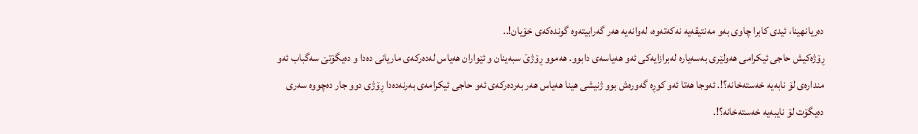دەریانهینا، ئیدی کابرا چاوی بەو مەنتیقەیە نەکەتەوە، لەوانەیە هەر گەرابیتەوە گوندەکەی خۆیان!..
ڕۆژەکیش حاجی ئیکرامی هەولێری بەسەیارە لەبرازایەکی ئەو هەیاسەی دابوو. هەموو ڕۆژێ سبەینان و ئێواران هەیاس لەدەرکەی ماریانی دەدا و دەیگۆتێ سەگباب ئەو مندارەی لۆ نابەیە خەستەخانە؟!. ئەوجا هەتا ئەو کوڕە گەورەش بوو ژنیشی هینا هەیاس هەر بەردەرکەی ئەو حاجی ئیکرامەی بەرنەدەدا ڕۆژی دوو جار دەچووە سەری دەیگۆت لۆ نایبەیە خەستەخانە؟!.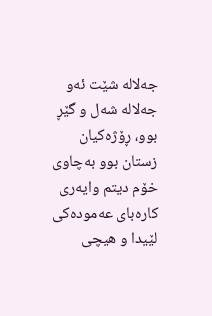جەلالە شێت ئەو جەلالە شەل و گێڕ بوو، ڕۆژەکیان زستان بوو بەچاوی خۆم دیتم وایەری کارەبای عەمودەکی لێیدا و هیچی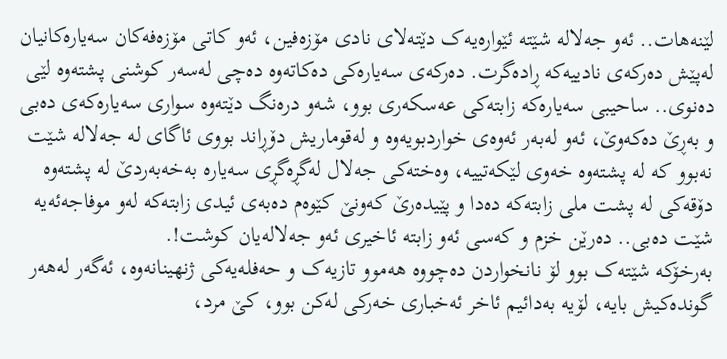لێنەهات.. ئەو جەلالە شێتە ئێوارەیەک دێتەلای نادی مۆزەفین، ئەو کاتی مۆزەفەکان سەیارەکانیان لەپێش دەرکەی نادییەکە ڕادەگرت. دەرکەی سەیارەکی دەکاتەوە دەچی لەسەر کوشنی پشتەوە لێی دەنوی.. ساحیبی سەیارەکە زابتەکی عەسکەری بوو، شەو درەنگ دێتەوە سواری سەیارەکەی دەبی و بەڕێ دەکەوێ، ئەو لەبەر ئەوەی خواردبویەوە و لەقوماریش دۆڕاند بووی ئاگای لە جەلالە شێت نەبوو کە لە پشتەوە خەوی لێکەتییە، وەختەکی جەلال لەگڕەگڕی سەیارە بەخەبەردێ لە پشتەوە دۆقەکی لە پشت ملی زابتەکە دەدا و پێیدەرێ کەونێ کێوەم دەبەی ئیدی زابتەکە لەو موفاجەئەیە شێت دەبی.. دەرێن خزم و کەسی ئەو زابتە ئاخیری ئەو جەلالەیان کوشت!.
بەرخۆکە شێتەک بوو لۆ نانخواردن دەچووە هەموو تازیەک و حەفلەیەکی ژنهینانەوە، ئەگەر لەهەر گوندەکیش بایە، لۆیە بەدائیم ئاخر ئەخباری خەرکی لەکن بوو، کێ مرد،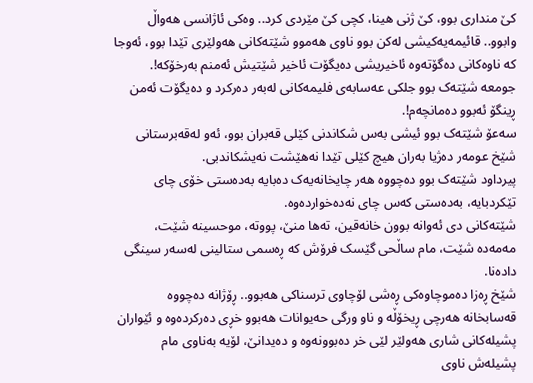کێ منداری بوو، کێ ژنی هینا، کچی کێ مێردی کرد.. وەکی ئاژانسی هەواڵ وابوو.. قائیمەیەکیشی لەکن بوو ناوی هەموو شێتەکانی هەولێری تێدا بوو، ئەوجا کە ناوەکانی دەگۆتەوە ئاخیریشی دەیگۆت ئاخیر شێتیش ئەمنم بەرخۆکە!.
جومعە شێتەک بوو جلکی عەسابەی فلیمەکانی لەبەر دەرکرد و دەیگۆت ئەمن ڕینگۆ ئەبوو دەمانچەم!.
سەعۆ شێتەک بوو ئیشی بەس شکاندنی کێلی قەبران بوو، ئەو لەقەبرستانی شێخ عومەر دەژیا بەران هیچ کێلی تێدا نەهێشت نەیشکاندبی.
پیرداود شێتەک بوو دەچووە هەر چایخانەیەک دەبایە بەدەستی خۆی چای تێکردبایە، بەدەستی کەس چای نەدەخواردەوە.
شێتەکانی دی ئەوانە بوون خانەقین، تەها منێ، پووتە، موحسینە شێت، مەمەدە شێت، مام ساڵحی گێسک فرۆش کە ڕەسمی ستالینی لەسەر سینگی دادەنا.
شێخ ڕەزا دەموچاوەکی ڕەشی لۆچاوی ترسناکى هەبوو.. ڕۆژانە دەچووە قەسابخانە هەرچی ڕیخۆڵە و ناو ورگی حەیوانات هەبوو خڕی دەرکردەوە و ئێواران پشیلەکانی شاری هەولێر لێی خر دەبوونەوە و دەیدانێ، لۆیە بەناوی مام پشیلەش ناوی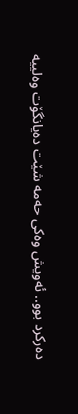دەرکرد بوو.. ئەویش وەکی حەمە شێت دەیانگۆت وەلییە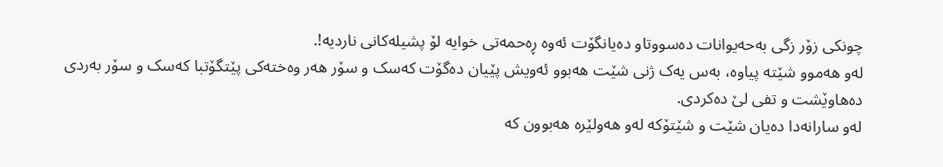چونکی زۆر زگی بەحەیوانات دەسووتاو دەیانگۆت ئەوە ڕەحمەتی خوایە لۆ پشیلەکانی ناردیە!.
لەو هەموو شێتە پیاوە، بەس یەک ژنی شێت هەبوو ئەویش پێیان دەگۆت کەسک و سۆر هەر وەختەکی پێتگۆتبا کەسک و سۆر بەردی دەهاوێشت و تفی لێ دەکردی.
لەو سارانەدا دەیان شێت و شێتۆکە لەو هەولێرە هەبوون کە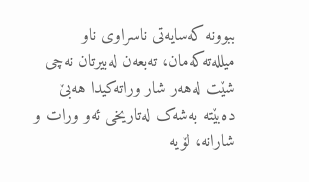ببوونە کەسایەتی ناسراوی ناو میللەتەکەمان، تەبعەن لەبیرتان نەچی شێت لەهەر شار وراتەکیدا هەبێ دەبێتە بەشەک لەتاریخی ئەو ورات و شارانە، لۆیە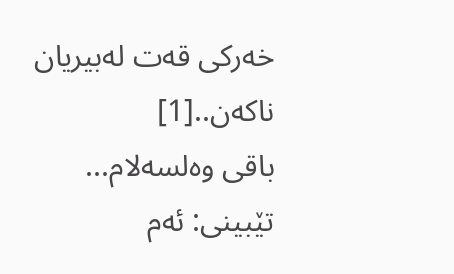خەرکی قەت لەبیریان ناکەن..[1]
باقی وەلسەلام...
تێبینی: ئەم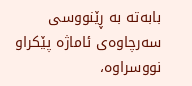بابەتە بە ڕێنووسی سەرچاوەی ئاماژە پێکراو نووسراوە،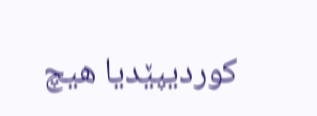کوردیپێدیا هیچ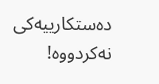دەستکارییەکی نەکردووە!